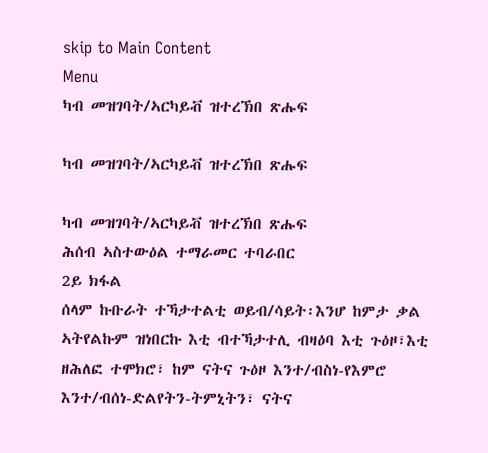skip to Main Content
Menu
ካብ መዝገባት/ኣርካይቭ ዝተረኽበ ጽሑፍ

ካብ መዝገባት/ኣርካይቭ ዝተረኽበ ጽሑፍ

ካብ መዝገባት/ኣርካይቭ ዝተረኽበ ጽሑፍ
ሕሰብ ኣስተውዕል ተማራመር ተባራበር
2ይ ክፋል
ሰላም ኩቡራት ተኻታተልቲ ወይብ/ሳይት፡እንሆ ከምታ ቃል ኣትየልኩም ዝነበርኩ እቲ ብተኻታተሊ ብዛዕባ እቲ ጉዕዞ፣እቲ ዘሕለፎ ተሞክሮ፣ ከም ናትና ጉዕዞ እንተ/ብስነ-የእምሮ እንተ/ብሰነ-ድልየትን-ትምኒትን፣ ናትና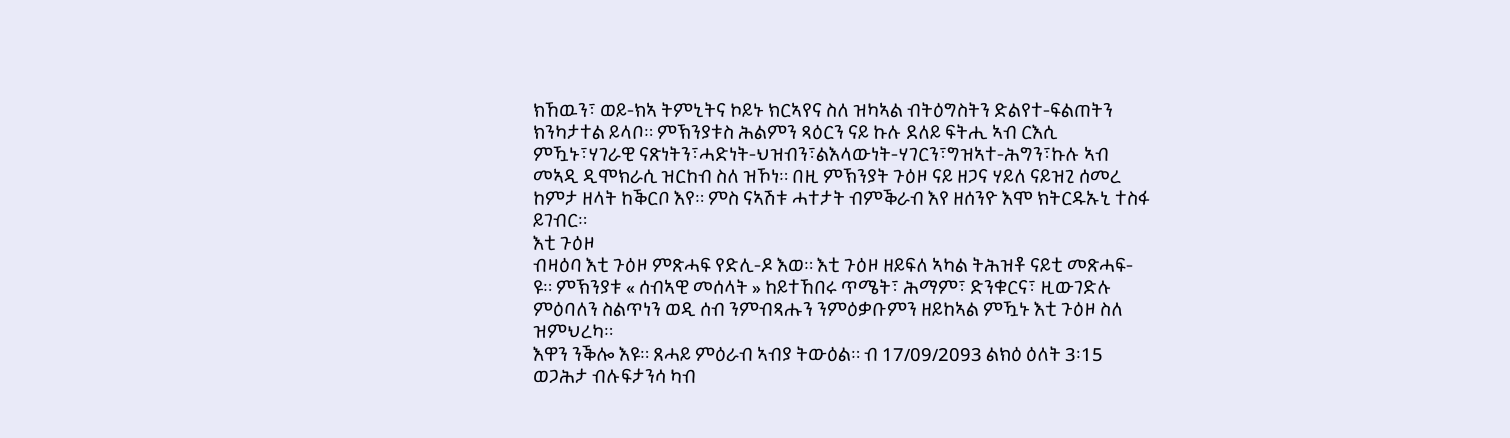ክኸዉን፣ ወይ-ክኣ ትምኒትና ኮይኑ ክርኣየና ስለ ዝካኣል ብትዕግስትን ድልየተ-ፍልጠትን ክንካታተል ይላቦ። ምኽንያቱስ ሕልምን ጻዕርን ናይ ኩሉ ደለይ ፍትሒ ኣብ ርእሲ ምዃኑ፣ሃገራዊ ናጽነትን፣ሓድነት-ህዝብን፣ልእላውነት-ሃገርን፣ግዝኣተ-ሕግን፣ኩሉ ኣብ መኣዲ ዲሞክራሲ ዝርከብ ስለ ዝኾነ። በዚ ምኽንያት ጉዕዞ ናይ ዘጋና ሃይለ ናይዝጊ ሰመረ ከምታ ዘላት ከቕርቦ እየ። ምስ ናኣሽቱ ሓተታት ብምቕራብ እየ ዘሰንዮ እሞ ክትርዱኡኒ ተስፋ ይገብር።
እቲ ጉዕዞ
ብዛዕባ እቲ ጉዕዞ ምጽሓፍ የድሊ-ዶ እወ። እቲ ጉዕዞ ዘይፍለ ኣካል ትሕዝቶ ናይቲ መጽሓፍ-ዩ። ምኽንያቱ « ሰብኣዊ መሰላት » ከይተኸበሩ ጥሜት፣ ሕማም፣ ድንቁርና፣ ዚውገድሉ ምዕባለን ስልጥነን ወዲ ሰብ ንምብጻሑን ንምዕቃቡምን ዘይከኣል ምዃኑ እቲ ጉዕዞ ስለ ዝምህረካ።
እዋን ንቕሎ እዩ። ጸሓይ ምዕራብ ኣብያ ትውዕል። ብ 17/09/2093 ልክዕ ዕለት 3፡15 ወጋሕታ ብሉፍታንሳ ካብ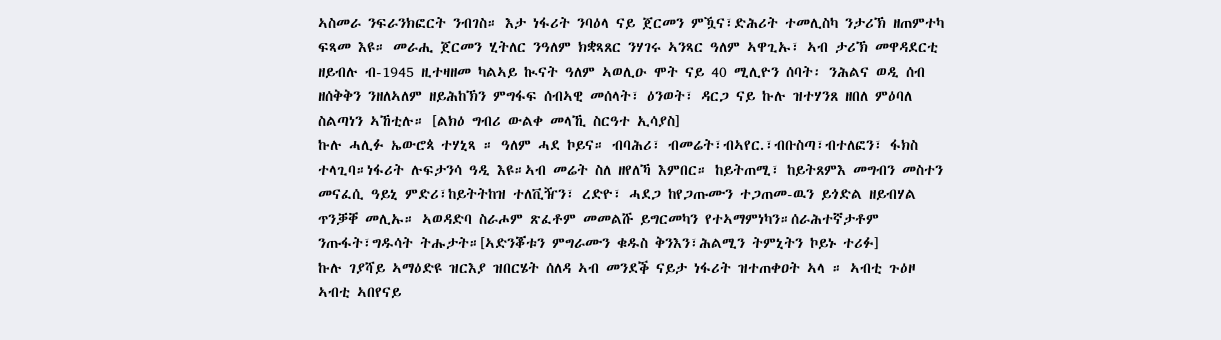ኣስመራ ንፍራንክፎርት ንብገስ። እታ ነፋሪት ንባዕላ ናይ ጀርመን ምዃና፣ድሕሪት ተመሊስካ ንታሪኽ ዘጠምተካ ፍጻመ እዩ። መራሒ ጀርመን ሂትለር ንዓለም ክቋጻጸር ንሃገሩ ኣንጻር ዓለም ኣዋጊኡ፣ ኣብ ታሪኽ መዋዳደርቲ ዘይብሉ ብ-1945 ዚተዛዘመ ካልኣይ ኲናት ዓለም ኣወሊዑ ሞት ናይ 40 ሚሊዮን ሰባት፡ ንሕልና ወዲ ሰብ ዘሰቅቅን ንዘለኣለም ዘይሕከኽን ምግፋፍ ሰብኣዊ መሰላት፣ ዕንወት፣ ዳርጋ ናይ ኩሉ ዝተሃንጸ ዘበለ ምዕባለ ስልጣነን ኣኸቲሉ። [ልክዕ ግብሪ ውልቀ መላኺ ስርዓተ ኢሳያስ]
ኩሉ ሓሊፉ ኤውሮጳ ተሃኒጻ ። ዓለም ሓደ ኮይና። ብባሕሪ፣ ብመሬት፣ብኣየር.፣ብቡስጣ፣ብተለፎን፣ ፋክስ ተላጊባ።ነፋሪት ሉፍታንሳ ዓዲ እዩ።ኣብ መሬት ስለ ዘየለኻ እምበር። ከይትጠሚ፣ ከይትጸምእ መግብን መስተን መናፈሲ ዓይኒ ምድሪ፣ከይትትከዝ ተለቪዥን፣ ረድዮ፣ ሓደጋ ከየጋጡሙን ተጋጠመ-ዉን ይጎድል ዘይብሃል ጥንቓቐ መሊኡ። ኣወዳድባ ስራሖም ጽፈቶም መመልሹ ይግርመካን የተኣማምነካን።ሰራሕተኛታቶም ንጡፋት፣ግዱሳት ትሑታት።[ኣድንቖቱን ምግራሙን ቁዱስ ቅንእን፣ሕልሚን ትምኒትን ኮይኑ ተሪፉ]
ኩሉ ገያሻይ ኣማዕድዩ ዝርእያ ዝበርሄት ሰለዳ ኣብ መንደቕ ናይታ ነፋሪት ዝተጠቀዐት ኣላ ። ኣብቲ ጉዕዞ ኣብቲ ኣበየናይ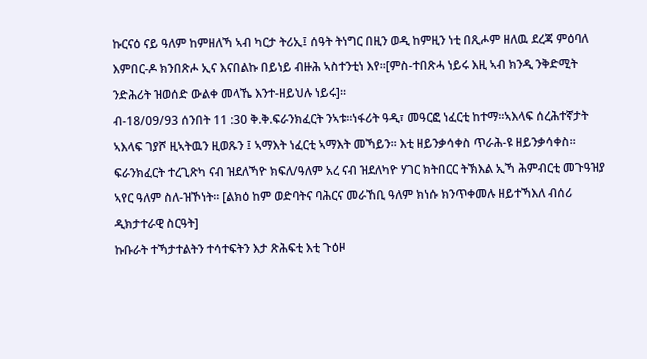ኩርናዕ ናይ ዓለም ከምዘለኻ ኣብ ካርታ ትሪኢ፤ ሰዓት ትነግር በዚን ወዲ ከምዚን ነቲ በጺሖም ዘለዉ ደረጃ ምዕባለ እምበር-ዶ ክንበጽሖ ኢና እናበልኩ በይነይ ብዙሕ ኣስተንቲነ እየ።[ምስ-ተበጽሓ ነይሩ እዚ ኣብ ክንዲ ንቅድሚት ንድሕሪት ዝወሰድ ውልቀ መላኼ እንተ-ዘይህሉ ነይሩ]።
ብ-18/09/93 ሰንበት 11 :30 ቅ.ቅ.ፍራንክፈርት ንኣቱ።ነፋሪት ዓዲ፣ መዓርፎ ነፈርቲ ከተማ።ኣእላፍ ሰረሕተኛታት ኣእላፍ ገያሾ ዚኣትዉን ዚወጹን ፤ ኣማእት ነፈርቲ ኣማእት መኻይን። እቲ ዘይንቃሳቀስ ጥራሕ-ዩ ዘይንቃሳቀስ። ፍራንክፈርት ተረጊጽካ ናብ ዝደለኻዮ ክፍለ/ዓለም አረ ናብ ዝደለካዮ ሃገር ክትበርር ትኽእል ኢኻ ሕምብርቲ መጉዓዝያ ኣየር ዓለም ስለ-ዝኾነት። [ልክዕ ከም ወድባትና ባሕርና መራኸቢ ዓለም ክነሱ ክንጥቀመሉ ዘይተኻእለ ብሰሪ ዲክታተራዊ ስርዓት]
ኩቡራት ተኻታተልትን ተሳተፍትን እታ ጽሕፍቲ እቲ ጉዕዞ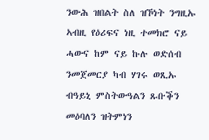ንውሕ ዝበልት ስለ ዝኾነት ንግዚኡ ኣብዚ የዕሪፍና ነዚ ተመክሮ ናይ ሓውና ከም ናይ ኩሉ ወድሰብ ንመጀመርያ ካብ ሃገሩ ወጺኡ ብዓይኒ ምስትውዓልን ጹቡቕን መዕባለን ዝትምነን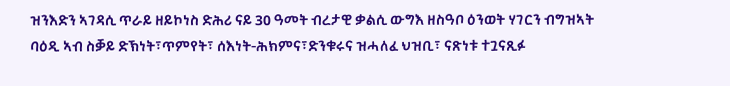ዝንእድን ኣገዳሲ ጥራይ ዘይኮነስ ድሕሪ ናይ 30 ዓመት ብረታዊ ቃልሲ ውግእ ዘስዓቦ ዕንወት ሃገርን ብግዝኣት ባዕዲ ኣብ ስቓይ ድኽነት፣ጥምየት፣ ሰእነት-ሕክምና፣ድንቁሩና ዝሓለፈ ህዝቢ፣ ናጽነቱ ተጓናጺፉ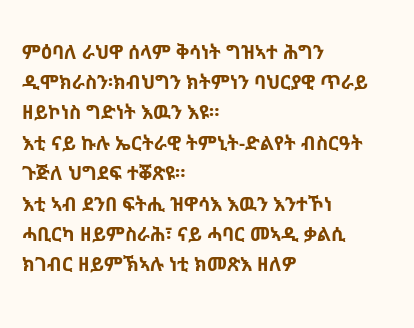ምዕባለ ራህዋ ሰላም ቅሳነት ግዝኣተ ሕግን ዲሞክራስን፡ክብህግን ክትምነን ባህርያዊ ጥራይ ዘይኮነስ ግድነት እዉን እዩ።
እቲ ናይ ኩሉ ኤርትራዊ ትምኒት-ድልየት ብስርዓት ጉጅለ ህግደፍ ተቖጽዩ።
እቲ ኣብ ደንበ ፍትሒ ዝዋሳእ እዉን እንተኾነ ሓቢርካ ዘይምስራሕ፣ ናይ ሓባር መኣዲ ቃልሲ ክገብር ዘይምኽኣሉ ነቲ ክመጽእ ዘለዎ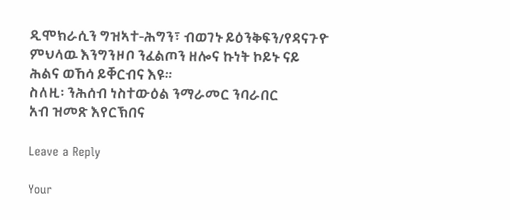ዲሞክራሲን ግዝኣተ-ሕግን፣ ብወገኑ ይዕንቅፍን/የዳናጉዮ ምህላዉ እንግንዞቦ ንፈልጦን ዘሎና ኩነት ኮይኑ ናይ ሕልና ወኸሳ ይቐርብና እዩ።
ስለዚ፡ ንሕሰብ ነስተውዕል ንማራመር ንባራበር
አብ ዝመጽ እየርኽበና

Leave a Reply

Your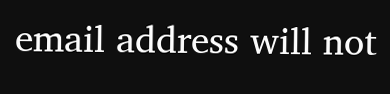email address will not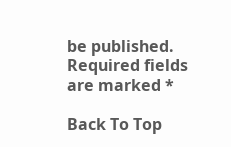be published. Required fields are marked *

Back To Top